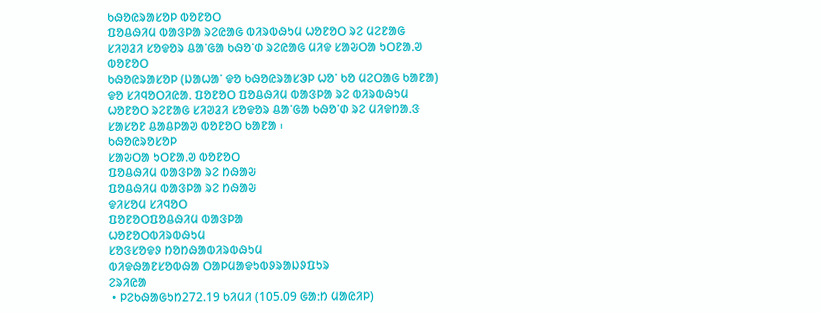ᱠᱷᱚᱭᱨᱟᱥᱚᱞ ᱵᱚᱱᱚᱛ
ᱯᱚᱪᱷᱤᱢ ᱵᱟᱝᱞᱟ ᱨᱮᱭᱟᱜ ᱵᱤᱨᱵᱷᱩᱢ ᱦᱚᱱᱚᱛ ᱨᱮ ᱢᱮᱱᱟᱜ ᱥᱤᱣᱲᱤ ᱥᱚᱫᱚᱨ ᱪᱟᱸᱜᱟ ᱠᱷᱚᱸᱰ ᱨᱮᱭᱟᱜ ᱢᱤᱫ ᱥᱟᱶᱛᱟ ᱩᱛᱱᱟᱹᱣ ᱵᱚᱱᱚᱛ
ᱠᱷᱚᱭᱨᱟᱥᱚᱞ (ᱡᱟᱦᱟᱸ ᱫᱚ ᱠᱷᱚᱭᱨᱟᱥᱳᱞ ᱦᱚᱸ ᱠᱚ ᱢᱮᱛᱟᱜ ᱠᱟᱱᱟ) ᱫᱚ ᱥᱤᱧᱚᱛᱤᱭᱟᱹ ᱯᱚᱱᱚᱛ ᱯᱚᱪᱷᱤᱢ ᱵᱟᱝᱞᱟ ᱨᱮ ᱵᱤᱨᱵᱷᱩᱢ ᱦᱚᱱᱚᱛ ᱨᱮᱱᱟᱜ ᱥᱤᱣᱲᱤ ᱥᱚᱫᱚᱨ ᱪᱟᱸᱜᱟ ᱠᱷᱚᱸᱰ ᱨᱮ ᱢᱤᱫᱴᱟᱹᱝ ᱥᱟᱥᱚᱱ ᱪᱟᱪᱞᱟᱣ ᱵᱚᱱᱚᱛ ᱠᱟᱱᱟ ᱾
ᱠᱷᱚᱭᱨᱚᱥᱚᱞ
ᱥᱟᱶᱛᱟ ᱩᱛᱱᱟᱹᱣ ᱵᱚᱱᱚᱛ
ᱯᱚᱪᱷᱤᱢ ᱵᱟᱝᱞᱟ ᱨᱮ ᱴᱷᱟᱶ
ᱯᱚᱪᱷᱤᱢ ᱵᱟᱝᱞᱟ ᱨᱮ ᱴᱷᱟᱶ
ᱫᱤᱥᱚᱢ ᱥᱤᱧᱚᱛ
ᱯᱚᱱᱚᱛᱯᱚᱪᱷᱤᱢ ᱵᱟᱝᱞᱟ
ᱦᱚᱱᱚᱛᱵᱤᱨᱵᱷᱩᱢ
ᱥᱚᱝᱥᱚᱫᱽ ᱴᱚᱴᱷᱟᱵᱤᱨᱵᱷᱩᱢ
ᱵᱤᱫᱷᱟᱱᱥᱚᱵᱷᱟ ᱛᱟᱞᱢᱟᱫᱩᱵᱽᱨᱟᱡᱽᱯᱩᱨ
ᱮᱨᱤᱭᱟ
 • ᱞᱮᱠᱷᱟᱜᱩᱴ272.19 ᱠᱤᱢᱤ (105.09 ᱜᱟᱺᱴ ᱢᱟᱭᱤᱞ)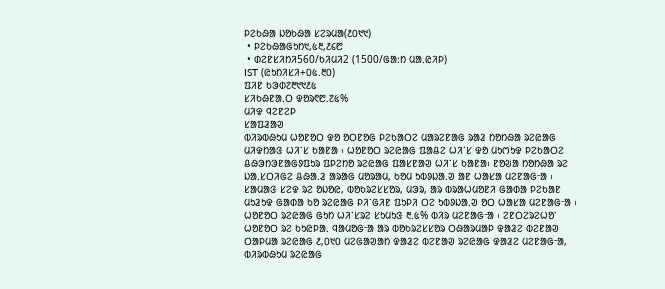ᱞᱮᱠᱷᱟ ᱡᱚᱠᱷᱟ ᱥᱮᱨᱢᱟ(᱒᱐᱑᱑)
 • ᱞᱮᱠᱷᱟᱜᱩᱴ᱑,᱕᱓,᱒᱔᱘
 • ᱰᱮᱱᱥᱤᱴᱤ560/ᱠᱤᱢᱤ2 (1500/ᱜᱟᱺᱴ ᱢᱟᱹᱭᱤᱞ)
IST (ᱭᱩᱴᱤᱥᱤ+᱐᱕.᱓᱐)
ᱯᱤᱱ ᱠᱳᱰ᱗᱓᱑᱑᱒᱕
ᱥᱤᱠᱷᱱᱟᱹᱛ ᱫᱚᱨ᱖᱘.᱗᱕%
ᱢᱤᱫ ᱧᱮᱱᱮᱞ
ᱥᱟᱯᱲᱟᱣ
ᱵᱤᱨᱵᱷᱩᱢ ᱦᱚᱱᱚᱛ ᱫᱚ ᱚᱛᱱᱚᱜ ᱞᱮᱠᱟᱛᱮ ᱢᱟᱨᱮᱱᱟᱜ ᱨᱟᱲ ᱴᱚᱴᱷᱟ ᱨᱮᱭᱟᱜ ᱢᱤᱫᱴᱟᱝ ᱦᱤᱸᱥ ᱠᱟᱱᱟ ᱾ ᱦᱚᱱᱚᱛ ᱨᱮᱭᱟᱜ ᱯᱟᱪᱮ ᱦᱤᱸᱥ ᱫᱚ ᱢᱩᱬᱩᱫ ᱞᱮᱠᱟᱛᱮ ᱪᱷᱳᱴᱳᱱᱟᱜᱽᱯᱩᱨ ᱯᱞᱮᱴᱚ ᱨᱮᱭᱟᱜ ᱯᱟᱥᱱᱟᱣ ᱦᱤᱸᱥ ᱠᱟᱱᱟ᱾ ᱱᱚᱶᱟ ᱴᱚᱴᱷᱟ ᱨᱮ ᱡᱟᱹᱥᱛᱤᱜᱮ ᱪᱷᱟᱹᱲ ᱟᱨᱟᱜ ᱢᱚᱨᱟᱢ, ᱠᱚᱢ ᱩᱵᱽᱡᱟᱹᱣ ᱟᱱ ᱦᱟᱥᱟ ᱢᱮᱱᱟᱜᱼᱟ ᱾ ᱥᱟᱢᱟᱝ ᱥᱮᱫ ᱨᱮ ᱚᱡᱚᱭ, ᱵᱚᱠᱨᱮᱥᱥᱚᱨ, ᱢᱳᱨ, ᱟᱨ ᱵᱨᱟᱦᱢᱚᱱᱤ ᱜᱟᱰᱟ ᱞᱮᱠᱟᱱ ᱢᱩᱲᱩᱫ ᱜᱟᱰᱟ ᱠᱚ ᱨᱮᱭᱟᱜ ᱞᱤᱸᱜᱤᱱ ᱯᱩᱞᱤ ᱛᱮ ᱩᱵᱽᱡᱟᱹᱣ ᱚᱛ ᱦᱟᱥᱟ ᱢᱮᱱᱟᱜᱼᱟ ᱾ ᱦᱚᱱᱚᱛ ᱨᱮᱭᱟᱜ ᱜᱩᱴ ᱦᱤᱸᱥᱨᱮ ᱥᱩᱢᱩᱝ ᱓.᱕% ᱵᱤᱨ ᱢᱮᱱᱟᱜᱼᱟ ᱾ ᱮᱱᱛᱮᱨᱮᱦᱚᱸ ᱦᱚᱱᱚᱛ ᱨᱮ ᱠᱩᱭᱞᱟᱹ ᱧᱟᱢᱚᱜᱼᱟ ᱟᱨ ᱵᱚᱠᱨᱮᱥᱥᱚᱨ ᱛᱷᱟᱨᱢᱟᱞ ᱫᱟᱲᱮ ᱵᱮᱱᱟᱣ ᱛᱟᱞᱢᱟ ᱨᱮᱭᱟᱜ ᱒,᱐᱑᱐ ᱢᱮᱜᱟᱣᱟᱴ ᱫᱟᱲᱮ ᱵᱮᱱᱟᱣ ᱨᱮᱭᱟᱜ ᱫᱟᱲᱮ ᱢᱮᱱᱟᱜᱼᱟ, ᱵᱤᱨᱵᱷᱩᱢ ᱨᱮᱭᱟᱜ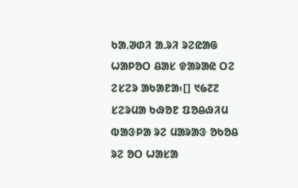ᱠᱟᱹᱣᱰᱤ ᱟᱹᱨᱤ ᱨᱮᱭᱟᱜ ᱦᱟᱞᱚᱛ ᱪᱟᱥ ᱫᱟᱨᱟᱭ ᱛᱮ ᱮᱥᱮᱨ ᱟᱠᱟᱱᱟ᱾[] ᱑᱙᱗᱗ ᱥᱮᱨᱢᱟ ᱠᱷᱚᱱ ᱯᱚᱪᱷᱤᱢ ᱵᱟᱝᱞᱟ ᱨᱮ ᱢᱟᱨᱟᱝ ᱚᱠᱚᱪ ᱨᱮ ᱚᱛ ᱦᱟᱥᱟ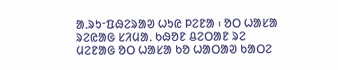ᱟᱹᱨᱩᱼᱯᱷᱮᱨᱟᱣ ᱦᱩᱭ ᱞᱮᱱᱟ ᱾ ᱚᱛ ᱦᱟᱥᱟ ᱨᱮᱭᱟᱜ ᱥᱤᱢᱟᱹ ᱠᱷᱚᱱ ᱪᱮᱛᱟᱱ ᱨᱮ ᱢᱮᱱᱟᱜ ᱚᱛ ᱦᱟᱥᱟ ᱠᱚ ᱦᱟᱛᱟᱣ ᱠᱟᱛᱮ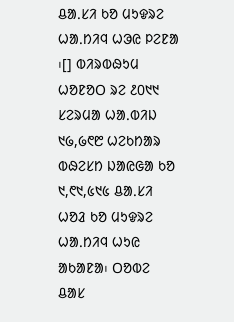ᱪᱟᱹᱥᱤ ᱠᱚ ᱢᱩᱫᱨᱮ ᱦᱟᱹᱴᱤᱧ ᱦᱳᱭ ᱞᱮᱱᱟ ᱾[] ᱵᱤᱨᱵᱷᱩᱢ ᱦᱚᱱᱚᱛ ᱨᱮ ᱒᱐᱑᱑ ᱥᱮᱨᱢᱟ ᱦᱟᱹᱵᱤᱡ ᱑᱙,᱙᱖᱘ ᱦᱮᱠᱴᱟᱨ ᱵᱷᱮᱥᱴ ᱡᱟᱭᱜᱟ ᱠᱚ ᱑,᱖᱑,᱕᱑᱕ ᱪᱟᱹᱥᱤ ᱦᱚᱲ ᱠᱚ ᱢᱩᱫᱨᱮ ᱦᱟᱹᱴᱤᱧ ᱦᱩᱭ ᱟᱠᱟᱱᱟ᱾ ᱛᱚᱵᱮ ᱪᱟᱥ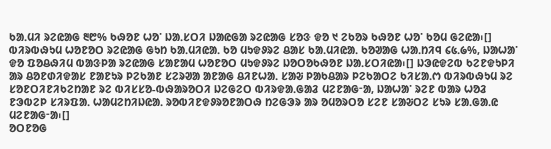ᱠᱟᱹᱢᱤ ᱨᱮᱭᱟᱜ ᱓᱘% ᱠᱷᱚᱱ ᱦᱚᱸ ᱡᱟᱹᱥᱛᱤ ᱡᱟᱭᱜᱟ ᱨᱮᱭᱟᱜ ᱥᱚᱝ ᱫᱚ ᱑ ᱮᱠᱚᱨ ᱠᱷᱚᱱ ᱦᱚᱸ ᱠᱚᱢ ᱜᱮᱭᱟ᱾[] ᱵᱤᱨᱵᱷᱩᱢ ᱦᱚᱱᱚᱛ ᱨᱮᱭᱟᱜ ᱜᱩᱴ ᱠᱟᱹᱢᱤᱭᱟᱹ ᱠᱚ ᱢᱩᱫᱽᱨᱮ ᱪᱟᱥ ᱠᱟᱹᱢᱤᱭᱟᱹ ᱠᱚᱣᱟᱜ ᱦᱟᱹᱴᱤᱧ ᱔᱕ᱹ᱙%, ᱡᱟᱦᱟᱸ ᱫᱚ ᱯᱚᱪᱷᱤᱢ ᱵᱟᱝᱞᱟ ᱨᱮᱭᱟᱜ ᱥᱟᱱᱟᱢ ᱦᱚᱱᱚᱛ ᱢᱩᱫᱽᱨᱮ ᱡᱚᱛᱚᱠᱷᱚᱱ ᱡᱟᱹᱥᱛᱤᱭᱟ᱾[] ᱡᱳᱭᱫᱮᱵ ᱠᱮᱱᱫᱩᱞᱤ ᱟᱨ ᱪᱚᱱᱰᱤᱫᱟᱥ ᱱᱟᱱᱩᱨ ᱞᱮᱠᱟᱱ ᱥᱮᱨᱣᱟ ᱟᱱᱟᱜ ᱪᱤᱱᱦᱟᱹ ᱥᱟᱶ ᱞᱟᱠᱪᱟᱨ ᱞᱮᱠᱟᱛᱮ ᱠᱤᱥᱟᱹᱬ ᱵᱤᱨᱵᱷᱩᱢ ᱨᱮ ᱥᱚᱱᱛᱤᱱᱤᱠᱮᱴᱟᱱ ᱨᱮ ᱵᱤᱥᱥᱚ-ᱵᱷᱟᱨᱚᱛᱤ ᱡᱮᱜᱮᱛ ᱵᱤᱨᱫᱟᱹᱜᱟᱲ ᱢᱮᱱᱟᱜᱼᱟ, ᱡᱟᱦᱟᱸ ᱨᱮᱱ ᱵᱟᱨ ᱦᱚᱲ ᱱᱳᱵᱮᱞ ᱥᱤᱨᱯᱟᱹ ᱦᱟᱢᱮᱴᱤᱡᱭᱟᱹ ᱨᱚᱵᱤᱱᱫᱽᱨᱚᱱᱟᱛᱷ ᱴᱮᱜᱳᱨ ᱟᱨ ᱚᱢᱚᱨᱛᱚ ᱥᱮᱱ ᱥᱟᱶᱛᱮ ᱥᱩᱨ ᱥᱟᱹᱜᱟᱹᱭ ᱢᱮᱱᱟᱜᱼᱟ᱾[]
ᱚᱛᱱᱚᱜ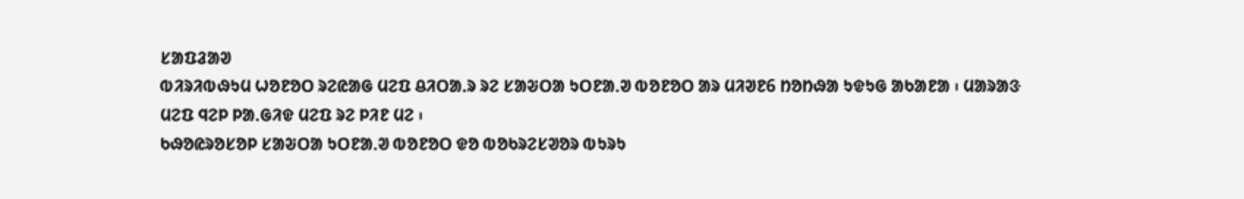ᱥᱟᱯᱲᱟᱣ
ᱵᱤᱨᱤᱵᱷᱩᱢ ᱦᱚᱱᱚᱛ ᱨᱮᱭᱟᱜ ᱢᱮᱯ ᱪᱤᱛᱟᱹᱨ ᱨᱮ ᱥᱟᱶᱛᱟ ᱩᱛᱱᱟᱹᱣ ᱵᱚᱱᱚᱛ ᱟᱨ ᱢᱤᱣᱱ6 ᱴᱚᱴᱷᱟ ᱩᱫᱩᱜ ᱟᱠᱟᱱᱟ ᱾ ᱢᱟᱨᱟᱝ ᱢᱮᱯ ᱧᱮᱞ ᱞᱟᱹᱜᱤᱫ ᱢᱮᱯ ᱨᱮ ᱞᱤᱱ ᱢᱮ ᱾
ᱠᱷᱚᱭᱨᱚᱥᱚᱞ ᱥᱟᱶᱛᱟ ᱩᱛᱱᱟᱹᱣ ᱵᱚᱱᱚᱛ ᱫᱚ ᱵᱚᱠᱨᱮᱥᱣᱚᱨ ᱵᱩᱨᱩ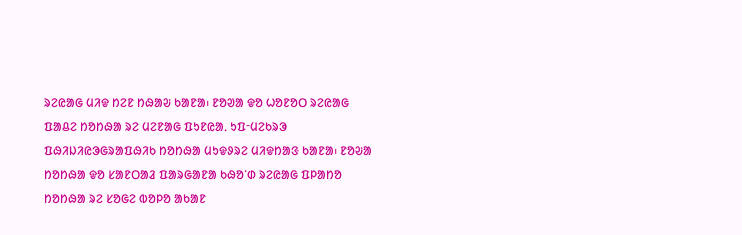ᱨᱮᱭᱟᱜ ᱢᱤᱫ ᱴᱮᱱ ᱴᱷᱟᱶ ᱠᱟᱱᱟ᱾ ᱱᱚᱣᱟ ᱫᱚ ᱦᱚᱱᱚᱛ ᱨᱮᱭᱟᱜ ᱯᱟᱪᱮ ᱴᱚᱴᱷᱟ ᱨᱮ ᱢᱮᱱᱟᱜ ᱯᱩᱱᱭᱟᱹ ᱩᱯᱼᱢᱮᱠᱨᱳ ᱯᱷᱤᱡᱤᱭᱳᱜᱨᱟᱯᱷᱤᱠ ᱴᱚᱴᱷᱟ ᱢᱩᱫᱽᱨᱮ ᱢᱤᱫᱴᱟᱝ ᱠᱟᱱᱟ᱾ ᱱᱚᱶᱟ ᱴᱚᱴᱷᱟ ᱫᱚ ᱥᱟᱱᱛᱟᱲ ᱯᱟᱨᱜᱟᱱᱟ ᱠᱷᱚᱸᱰ ᱨᱮᱭᱟᱜ ᱯᱞᱟᱴᱚ ᱴᱚᱴᱷᱟ ᱨᱮ ᱥᱚᱜᱮ ᱵᱚᱞᱚ ᱟᱠᱟᱱ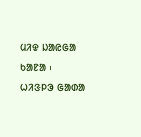ᱢᱤᱫ ᱡᱟᱭᱜᱟ ᱠᱟᱱᱟ ᱾
ᱦᱤᱝᱞᱳ ᱜᱟᱰᱟ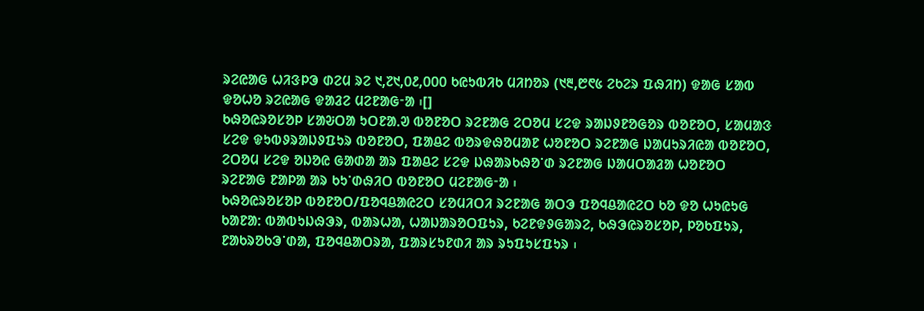ᱨᱮᱭᱟᱜ ᱦᱤᱝᱞᱳ ᱰᱮᱢ ᱨᱮ ᱑,᱗᱑,᱐᱒,᱐᱐᱐ ᱠᱭᱩᱵᱤᱠ ᱢᱤᱴᱚᱨ (᱑᱓,᱘᱖᱕ ᱮᱠᱮᱨ ᱯᱷᱤᱴ) ᱫᱟᱜ ᱥᱟᱵ ᱫᱚᱦᱚ ᱨᱮᱭᱟᱜ ᱫᱟᱲᱮ ᱢᱮᱱᱟᱜᱼᱟ ᱾[]
ᱠᱷᱚᱭᱨᱚᱥᱚᱞ ᱥᱟᱶᱛᱟ ᱩᱛᱱᱟᱹᱣ ᱵᱚᱱᱚᱛ ᱨᱮᱱᱟᱜ ᱮᱛᱚᱢ ᱥᱮᱫ ᱨᱟᱡᱽᱱᱚᱜᱚᱨ ᱵᱚᱱᱚᱛ, ᱥᱟᱢᱟᱝ ᱥᱮᱫ ᱫᱩᱵᱽᱨᱟᱡᱽᱯᱩᱨ ᱵᱚᱱᱚᱛ, ᱯᱟᱪᱮ ᱵᱚᱨᱫᱷᱚᱢᱟᱱ ᱦᱚᱱᱚᱛ ᱨᱮᱱᱟᱜ ᱡᱟᱢᱩᱨᱤᱭᱟ ᱵᱚᱱᱚᱛ, ᱮᱛᱚᱢ ᱥᱮᱫ ᱚᱡᱚᱭ ᱜᱟᱰᱟ ᱟᱨ ᱯᱟᱪᱮ ᱥᱮᱫ ᱡᱷᱟᱨᱠᱷᱚᱸᱰ ᱨᱮᱱᱟᱜ ᱡᱟᱢᱛᱟᱲᱟ ᱦᱚᱱᱚᱛ ᱨᱮᱱᱟᱜ ᱱᱟᱞᱟ ᱟᱨ ᱠᱩᱸᱰᱷᱤᱛ ᱵᱚᱱᱚᱛ ᱢᱮᱱᱟᱜᱼᱟ ᱾
ᱠᱷᱚᱭᱨᱚᱥᱚᱞ ᱵᱚᱱᱚᱛ/ᱯᱚᱧᱪᱟᱭᱮᱛ ᱥᱚᱢᱤᱛᱤ ᱨᱮᱱᱟᱜ ᱟᱛᱳ ᱯᱚᱧᱪᱟᱭᱮᱛ ᱠᱚ ᱫᱚ ᱦᱩᱭᱩᱜ ᱠᱟᱱᱟ: ᱵᱟᱵᱩᱡᱷᱳᱨ, ᱵᱟᱨᱦᱟ, ᱦᱟᱡᱟᱨᱚᱛᱯᱩᱨ, ᱠᱮᱱᱫᱽᱜᱟᱨᱮ, ᱠᱷᱳᱭᱨᱚᱥᱚᱞ, ᱞᱚᱠᱯᱩᱨ, ᱱᱟᱠᱨᱚᱠᱳᱸᱰᱟ, ᱯᱚᱧᱪᱟᱛᱨᱟ, ᱯᱟᱨᱥᱩᱱᱰᱤ ᱟᱨ ᱨᱩᱯᱩᱥᱯᱩᱨ ᱾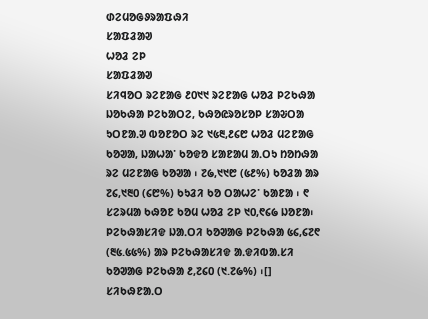ᱰᱮᱢᱚᱜᱽᱨᱟᱯᱷᱤ
ᱥᱟᱯᱲᱟᱣ
ᱦᱚᱲ ᱮᱞ
ᱥᱟᱯᱲᱟᱣ
ᱥᱤᱧᱚᱛ ᱨᱮᱱᱟᱜ ᱒᱐᱑᱑ ᱨᱮᱱᱟᱜ ᱦᱚᱲ ᱞᱮᱠᱷᱟ ᱡᱚᱠᱷᱟ ᱞᱮᱠᱟᱛᱮ, ᱠᱷᱚᱭᱨᱚᱥᱚᱞ ᱥᱟᱶᱛᱟ ᱩᱛᱱᱟᱹᱣ ᱵᱚᱱᱚᱛ ᱨᱮ ᱑᱕᱓,᱒᱔᱘ ᱦᱚᱲ ᱢᱮᱱᱟᱜ ᱠᱚᱣᱟ, ᱡᱟᱦᱟᱸ ᱠᱚᱫᱚ ᱥᱟᱱᱟᱢ ᱟᱹᱛᱩ ᱴᱚᱴᱷᱟ ᱨᱮ ᱢᱮᱱᱟᱜ ᱠᱚᱣᱟ ᱾ ᱗᱙,᱑᱑᱘ (᱕᱒%) ᱠᱚᱲᱟ ᱟᱨ ᱗᱔,᱑᱓᱐ (᱔᱘%) ᱠᱩᱲᱤ ᱠᱚ ᱛᱟᱦᱮᱸ ᱠᱟᱱᱟ ᱾ ᱖ ᱥᱮᱨᱢᱟ ᱠᱷᱚᱱ ᱠᱚᱢ ᱦᱚᱲ ᱮᱞ ᱑᱐,᱖᱔᱙ ᱡᱚᱱᱟ᱾ ᱞᱮᱠᱷᱟᱥᱤᱫ ᱡᱟᱹᱛᱤ ᱠᱚᱣᱟᱜ ᱞᱮᱠᱷᱟ ᱕᱔,᱔᱗᱖ (᱓᱕.᱕᱕%) ᱟᱨ ᱞᱮᱠᱷᱟᱥᱤᱫ ᱟᱹᱫᱤᱵᱟᱹᱥᱤ ᱠᱚᱣᱟᱜ ᱞᱮᱠᱷᱟ ᱒,᱗᱔᱐ (᱑.᱗᱙%) ᱾[]
ᱥᱤᱠᱷᱱᱟᱹᱛ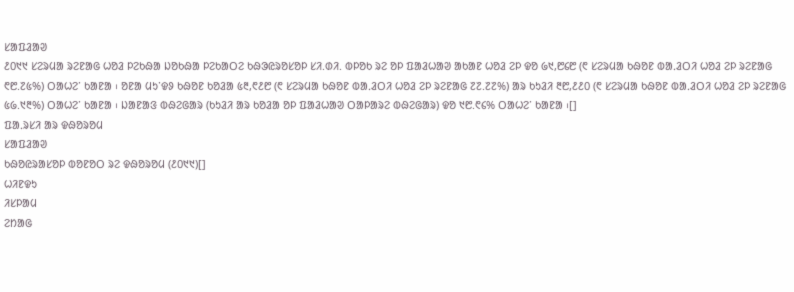ᱥᱟᱯᱲᱟᱣ
᱒᱐᱑᱑ ᱥᱮᱨᱢᱟ ᱨᱮᱱᱟᱜ ᱦᱚᱲ ᱞᱮᱠᱷᱟ ᱡᱚᱠᱷᱟ ᱞᱮᱠᱟᱛᱮ ᱠᱷᱳᱭᱨᱚᱥᱚᱞ ᱥᱤ.ᱰᱤ. ᱵᱞᱚᱠ ᱨᱮ ᱚᱞ ᱯᱟᱲᱦᱟᱣ ᱟᱠᱟᱱ ᱦᱚᱲ ᱮᱞ ᱫᱚ ᱙᱑,᱘᱔᱘ (᱖ ᱥᱮᱨᱢᱟ ᱠᱷᱚᱱ ᱵᱟᱹᱲᱛᱤ ᱦᱚᱲ ᱮᱞ ᱨᱮᱱᱟᱜ ᱖᱘.᱗᱕%) ᱛᱟᱦᱮᱸ ᱠᱟᱱᱟ ᱾ ᱚᱱᱟ ᱢᱩᱸᱫᱽ ᱠᱷᱚᱱ ᱠᱚᱲᱟ ᱕᱓,᱖᱒᱘ (᱖ ᱥᱮᱨᱢᱟ ᱠᱷᱚᱱ ᱵᱟᱹᱲᱛᱤ ᱦᱚᱲ ᱮᱞ ᱨᱮᱱᱟᱜ ᱗᱗.᱗᱗%) ᱟᱨ ᱠᱩᱲᱤ ᱓᱘,᱒᱒᱐ (᱖ ᱥᱮᱨᱢᱟ ᱠᱷᱚᱱ ᱵᱟᱹᱲᱛᱤ ᱦᱚᱲ ᱮᱞ ᱨᱮᱱᱟᱜ ᱕᱙.᱑᱓%) ᱛᱟᱦᱮᱸ ᱠᱟᱱᱟ ᱾ ᱡᱟᱱᱟᱝ ᱵᱷᱮᱜᱟᱨ (ᱠᱩᱲᱤ ᱟᱨ ᱠᱚᱲᱟ ᱚᱞ ᱯᱟᱲᱦᱟᱣ ᱛᱟᱞᱟᱨᱮ ᱵᱷᱮᱜᱟᱨ) ᱫᱚ ᱑᱘.᱖᱔% ᱛᱟᱦᱮᱸ ᱠᱟᱱᱟ ᱾[]
ᱯᱟᱹᱨᱥᱤ ᱟᱨ ᱫᱷᱚᱨᱚᱢ
ᱥᱟᱯᱲᱟᱣ
ᱠᱷᱚᱭᱨᱟᱥᱚᱞ ᱵᱚᱱᱚᱛ ᱨᱮ ᱫᱷᱚᱨᱚᱢ (᱒᱐᱑᱑)[]
ᱦᱤᱱᱫᱩ
ᱤᱥᱞᱟᱢ
ᱮᱴᱟᱜ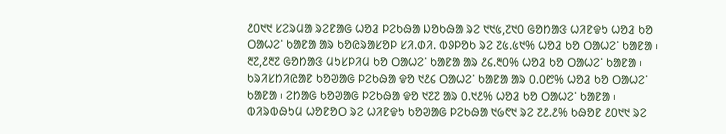᱒᱐᱑᱑ ᱥᱮᱨᱢᱟ ᱨᱮᱱᱟᱜ ᱦᱚᱲ ᱞᱮᱠᱷᱟ ᱡᱚᱠᱷᱟ ᱨᱮ ᱑᱑᱕,᱗᱑᱐ ᱜᱚᱴᱟᱝ ᱦᱤᱱᱫᱩ ᱦᱚᱲ ᱠᱚ ᱛᱟᱦᱮᱸ ᱠᱟᱱᱟ ᱟᱨ ᱠᱚᱭᱨᱟᱥᱚᱞ ᱥᱤ.ᱰᱤ. ᱵᱽᱞᱚᱠ ᱨᱮ ᱗᱕.᱕᱑% ᱦᱚᱲ ᱠᱚ ᱛᱟᱦᱮᱸ ᱠᱟᱱᱟ ᱾ ᱓᱗,᱒᱓᱗ ᱜᱚᱴᱟᱝ ᱢᱩᱥᱞᱤᱢ ᱠᱚ ᱛᱟᱦᱮᱸ ᱠᱟᱱᱟ ᱟᱨ ᱒᱔.᱓᱐% ᱦᱚᱲ ᱠᱚ ᱛᱟᱦᱮᱸ ᱠᱟᱱᱟ ᱾ ᱠᱨᱤᱥᱴᱤᱭᱟᱱ ᱠᱚᱣᱟᱜ ᱞᱮᱠᱷᱟ ᱫᱚ ᱑᱒᱔ ᱛᱟᱦᱮᱸ ᱠᱟᱱᱟ ᱟᱨ ᱐.᱐᱘% ᱦᱚᱲ ᱠᱚ ᱛᱟᱦᱮᱸ ᱠᱟᱱᱟ ᱾ ᱮᱴᱟᱜ ᱠᱚᱣᱟᱜ ᱞᱮᱠᱷᱟ ᱫᱚ ᱑᱗᱗ ᱟᱨ ᱐.᱑᱒% ᱦᱚᱲ ᱠᱚ ᱛᱟᱦᱮᱸ ᱠᱟᱱᱟ ᱾
ᱵᱤᱨᱵᱷᱩᱢ ᱦᱚᱱᱚᱛ ᱨᱮ ᱦᱤᱱᱫᱩ ᱠᱚᱣᱟᱜ ᱞᱮᱠᱷᱟ ᱑᱙᱖᱑ ᱨᱮ ᱗᱒.᱒% ᱠᱷᱚᱱ ᱒᱐᱑᱑ ᱨᱮ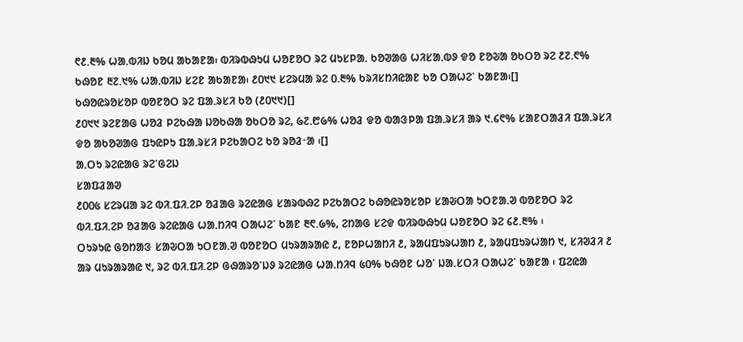᱖᱒.᱓% ᱦᱟᱹᱵᱤᱡ ᱠᱚᱢ ᱟᱠᱟᱱᱟ᱾ ᱵᱤᱨᱵᱷᱩᱢ ᱦᱚᱱᱚᱛ ᱨᱮ ᱢᱩᱥᱞᱟᱹ ᱠᱚᱣᱟᱜ ᱦᱤᱥᱟᱹᱵᱽ ᱫᱚ ᱱᱚᱶᱟ ᱚᱠᱛᱚ ᱨᱮ ᱒᱗.᱖% ᱠᱷᱚᱱ ᱓᱗.᱑% ᱦᱟᱹᱵᱤᱡ ᱥᱮᱱ ᱟᱠᱟᱱᱟ᱾ ᱒᱐᱑᱑ ᱥᱮᱨᱢᱟ ᱨᱮ ᱐.᱓% ᱠᱨᱤᱥᱴᱤᱭᱟᱱ ᱠᱚ ᱛᱟᱦᱮᱸ ᱠᱟᱱᱟ᱾[]
ᱠᱷᱚᱭᱨᱚᱥᱚᱞ ᱵᱚᱱᱚᱛ ᱨᱮ ᱯᱟᱹᱨᱥᱤ ᱠᱚ (᱒᱐᱑᱑)[]
᱒᱐᱑᱑ ᱨᱮᱱᱟᱜ ᱦᱚᱲ ᱞᱮᱠᱷᱟ ᱡᱚᱠᱷᱟ ᱚᱠᱛᱚ ᱨᱮ, ᱙᱗.᱘᱙% ᱦᱚᱲ ᱫᱚ ᱵᱟᱝᱞᱟ ᱯᱟᱹᱨᱥᱤ ᱟᱨ ᱑.᱔᱖% ᱥᱟᱱᱛᱟᱲᱤ ᱯᱟᱹᱨᱥᱤ ᱫᱚ ᱟᱠᱚᱣᱟᱜ ᱯᱩᱭᱞᱩ ᱯᱟᱹᱨᱥᱤ ᱞᱮᱠᱟᱛᱮ ᱠᱚ ᱨᱚᱲᱼᱟ ᱾[]
ᱟᱹᱛᱩ ᱨᱮᱭᱟᱜ ᱨᱮᱸᱜᱮᱡ
ᱥᱟᱯᱲᱟᱣ
᱒᱐᱐᱕ ᱥᱮᱨᱢᱟ ᱨᱮ ᱵᱤ.ᱯᱤ.ᱮᱞ ᱚᱲᱟᱜ ᱨᱮᱭᱟᱜ ᱥᱟᱨᱵᱷᱮ ᱞᱮᱠᱟᱛᱮ ᱠᱷᱚᱭᱨᱚᱥᱚᱞ ᱥᱟᱶᱛᱟ ᱩᱛᱱᱟᱹᱣ ᱵᱚᱱᱚᱛ ᱨᱮ ᱵᱤ.ᱯᱤ.ᱮᱞ ᱚᱲᱟᱜ ᱨᱮᱭᱟᱜ ᱦᱟᱹᱴᱤᱧ ᱛᱟᱦᱮᱸ ᱠᱟᱱ ᱓᱖.᱙%, ᱮᱴᱟᱜ ᱥᱮᱫ ᱵᱤᱨᱵᱷᱩᱢ ᱦᱚᱱᱚᱛ ᱨᱮ ᱔᱒.᱓% ᱾
ᱛᱩᱨᱩᱭ ᱜᱚᱴᱟᱝ ᱥᱟᱶᱛᱟ ᱩᱛᱱᱟᱹᱣ ᱵᱚᱱᱚᱛ ᱢᱩᱨᱟᱨᱟᱭ ᱒, ᱱᱚᱞᱦᱟᱴᱤ ᱒, ᱨᱟᱢᱯᱩᱨᱦᱟᱴ ᱒, ᱨᱟᱢᱯᱩᱨᱦᱟᱴ ᱑, ᱥᱤᱣᱲᱤ ᱒ ᱟᱨ ᱢᱩᱨᱟᱨᱟᱭ ᱑, ᱨᱮ ᱵᱤ.ᱯᱤ.ᱮᱞ ᱜᱷᱟᱨᱚᱸᱡᱽ ᱨᱮᱭᱟᱜ ᱦᱟᱹᱴᱤᱧ ᱕᱐% ᱠᱷᱚᱱ ᱦᱚᱸ ᱡᱟᱹᱥᱛᱤ ᱛᱟᱦᱮᱸ ᱠᱟᱱᱟ ᱾ ᱯᱮᱭᱟ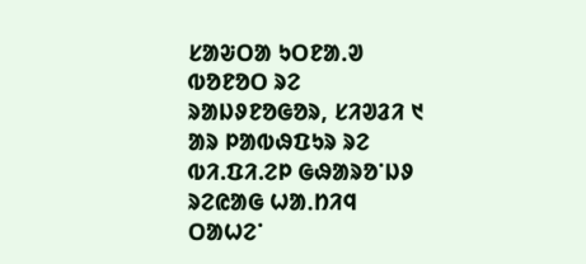ᱥᱟᱶᱛᱟ ᱩᱛᱱᱟᱹᱣ ᱵᱚᱱᱚᱛ ᱨᱮ ᱨᱟᱡᱽᱱᱚᱜᱚᱨ, ᱥᱤᱣᱲᱤ ᱑ ᱟᱨ ᱞᱟᱵᱷᱯᱩᱨ ᱨᱮ ᱵᱤ.ᱯᱤ.ᱮᱞ ᱜᱷᱟᱨᱚᱸᱡᱽ ᱨᱮᱭᱟᱜ ᱦᱟᱹᱴᱤᱧ ᱛᱟᱦᱮᱸ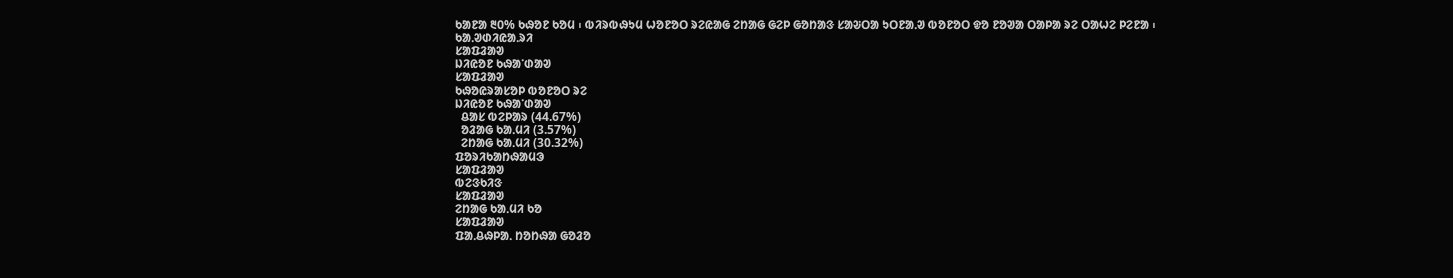ᱠᱟᱱᱟ ᱓᱐% ᱠᱷᱚᱱ ᱠᱚᱢ ᱾ ᱵᱤᱨᱵᱷᱩᱢ ᱦᱚᱱᱚᱛ ᱨᱮᱭᱟᱜ ᱮᱴᱟᱜ ᱜᱮᱞ ᱜᱚᱴᱟᱝ ᱥᱟᱶᱛᱟ ᱩᱛᱱᱟᱹᱣ ᱵᱚᱱᱚᱛ ᱫᱚ ᱱᱚᱣᱟ ᱛᱟᱞᱟ ᱨᱮ ᱛᱟᱦᱮ ᱞᱮᱱᱟ ᱾
ᱠᱟᱹᱣᱰᱤᱭᱟᱹᱨᱤ
ᱥᱟᱯᱲᱟᱣ
ᱡᱤᱭᱚᱱ ᱠᱷᱟᱸᱰᱟᱣ
ᱥᱟᱯᱲᱟᱣ
ᱠᱷᱚᱭᱨᱟᱥᱚᱞ ᱵᱚᱱᱚᱛ ᱨᱮ
ᱡᱤᱭᱚᱱ ᱠᱷᱟᱸᱰᱟᱣ
  ᱪᱟᱥ ᱵᱮᱞᱟᱨ (44.67%)
  ᱚᱲᱟᱜ ᱠᱟᱹᱢᱤ (3.57%)
  ᱮᱴᱟᱜ ᱠᱟᱹᱢᱤ (30.32%)
ᱯᱚᱨᱤᱠᱟᱴᱷᱟᱢᱳ
ᱥᱟᱯᱲᱟᱣ
ᱵᱮᱝᱠᱤᱝ
ᱥᱟᱯᱲᱟᱣ
ᱮᱴᱟᱜ ᱠᱟᱹᱢᱤ ᱠᱚ
ᱥᱟᱯᱲᱟᱣ
ᱯᱟᱹᱪᱷᱞᱟᱹ ᱴᱚᱴᱷᱟ ᱜᱚᱲᱚ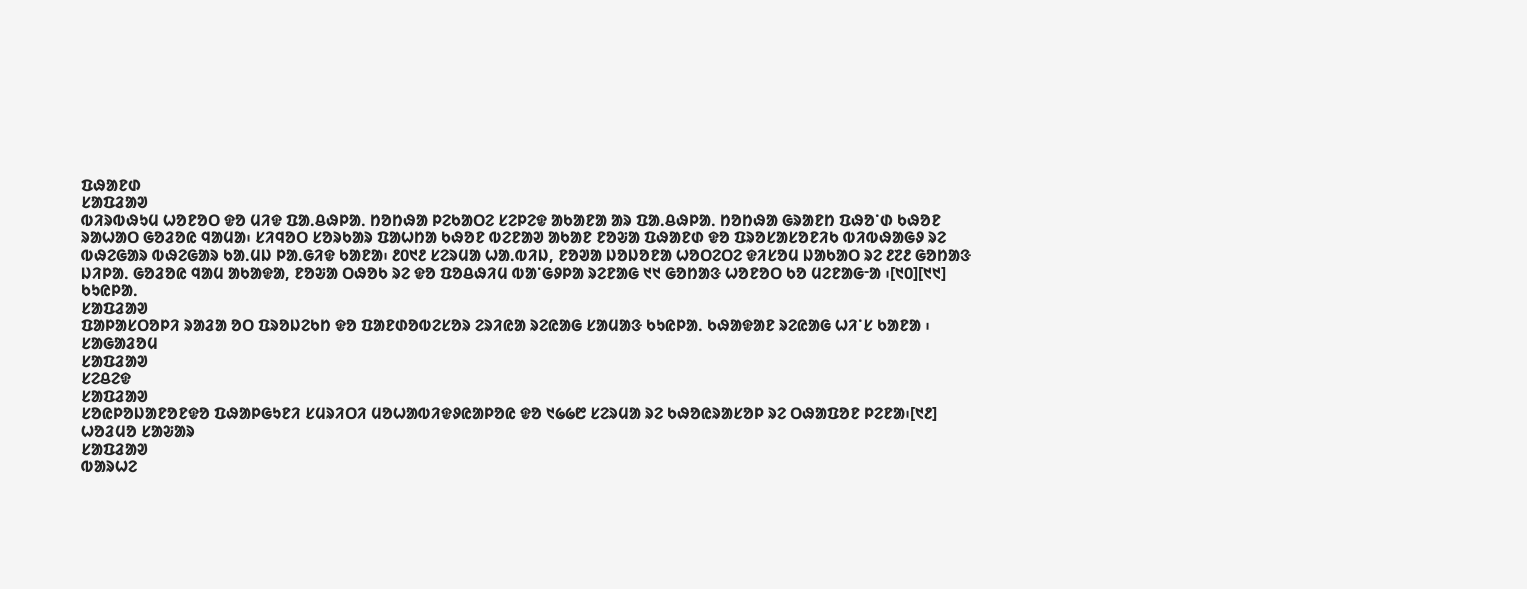ᱯᱷᱟᱱᱰ
ᱥᱟᱯᱲᱟᱣ
ᱵᱤᱨᱵᱷᱩᱢ ᱦᱚᱱᱚᱛ ᱫᱚ ᱢᱤᱫ ᱯᱟᱹᱪᱷᱞᱟᱹ ᱴᱚᱴᱷᱟ ᱞᱮᱠᱟᱛᱮ ᱥᱮᱞᱮᱫ ᱟᱠᱟᱱᱟ ᱟᱨ ᱯᱟᱹᱪᱷᱞᱟᱹ ᱴᱚᱴᱷᱟ ᱜᱨᱟᱱᱴ ᱯᱷᱚᱸᱰ ᱠᱷᱚᱱ ᱨᱟᱦᱟᱛ ᱜᱚᱲᱚᱭ ᱧᱟᱢᱟ᱾ ᱥᱤᱧᱚᱛ ᱥᱚᱨᱠᱟᱨ ᱯᱟᱦᱴᱟ ᱠᱷᱚᱱ ᱵᱮᱱᱟᱣ ᱟᱠᱟᱱ ᱱᱚᱶᱟ ᱯᱷᱟᱱᱰ ᱫᱚ ᱯᱨᱚᱥᱟᱥᱚᱱᱤᱠ ᱵᱤᱵᱷᱟᱜᱽ ᱨᱮ ᱵᱷᱮᱜᱟᱨ ᱵᱷᱮᱜᱟᱨ ᱠᱟᱹᱢᱡ ᱞᱟᱹᱜᱤᱫ ᱠᱟᱱᱟ᱾ ᱒᱐᱑᱒ ᱥᱮᱨᱢᱟ ᱦᱟᱹᱵᱤᱡ, ᱱᱚᱣᱟ ᱡᱚᱡᱚᱱᱟ ᱦᱚᱛᱮᱛᱮ ᱫᱤᱥᱚᱢ ᱡᱟᱠᱟᱛ ᱨᱮ ᱒᱗᱒ ᱜᱚᱴᱟᱝ ᱡᱤᱞᱟᱹ ᱜᱚᱲᱚᱭ ᱧᱟᱢ ᱟᱠᱟᱫᱟ, ᱱᱚᱶᱟ ᱛᱷᱚᱠ ᱨᱮ ᱫᱚ ᱯᱚᱪᱷᱤᱢ ᱵᱟᱸᱜᱽᱞᱟ ᱨᱮᱱᱟᱜ ᱑᱑ ᱜᱚᱴᱟᱝ ᱦᱚᱱᱚᱛ ᱠᱚ ᱢᱮᱱᱟᱜᱼᱟ ᱾[᱑᱐][᱑᱑]
ᱠᱩᱭᱞᱟᱹ
ᱥᱟᱯᱲᱟᱣ
ᱯᱟᱞᱟᱥᱛᱚᱞᱤ ᱨᱟᱲᱟ ᱚᱛ ᱯᱨᱚᱡᱮᱠᱴ ᱫᱚ ᱯᱟᱱᱰᱚᱵᱮᱥᱚᱨ ᱮᱨᱤᱭᱟ ᱨᱮᱭᱟᱜ ᱥᱟᱢᱟᱝ ᱠᱩᱭᱞᱟᱹ ᱠᱷᱟᱫᱟᱱ ᱨᱮᱭᱟᱜ ᱦᱤᱸᱥ ᱠᱟᱱᱟ ᱾
ᱥᱟᱜᱟᱲᱚᱢ
ᱥᱟᱯᱲᱟᱣ
ᱥᱮᱪᱮᱫ
ᱥᱟᱯᱲᱟᱣ
ᱥᱚᱭᱞᱚᱡᱟᱱᱚᱱᱫᱚ ᱯᱷᱟᱞᱜᱩᱱᱤ ᱥᱢᱨᱤᱛᱤ ᱢᱚᱦᱟᱵᱤᱫᱽᱭᱟᱞᱚᱭ ᱫᱚ ᱑᱙᱙᱘ ᱥᱮᱨᱢᱟ ᱨᱮ ᱠᱷᱚᱭᱨᱟᱥᱚᱞ ᱨᱮ ᱛᱷᱟᱯᱚᱱ ᱞᱮᱱᱟ᱾[᱑᱒]
ᱦᱚᱲᱢᱚ ᱥᱟᱶᱟᱨ
ᱥᱟᱯᱲᱟᱣ
ᱵᱟᱨᱦᱮ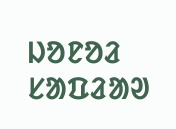ᱡᱚᱱᱚᱲ
ᱥᱟᱯᱲᱟᱣ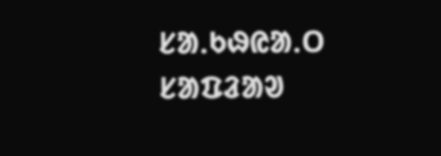ᱥᱟᱹᱠᱷᱭᱟᱹᱛ
ᱥᱟᱯᱲᱟᱣ